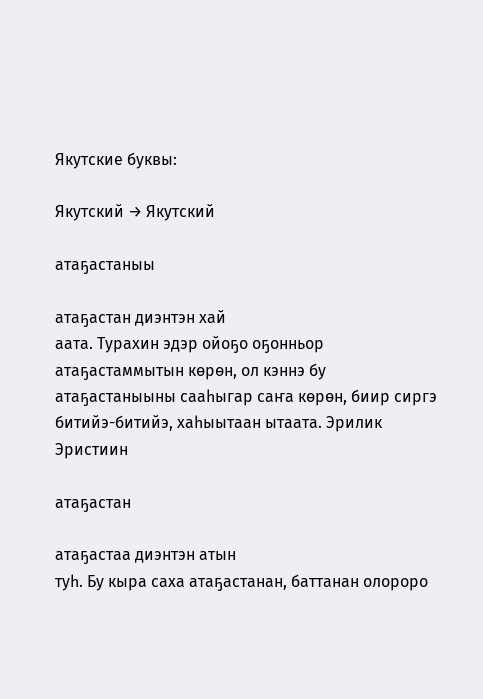Якутские буквы:

Якутский → Якутский

атаҕастаныы

атаҕастан диэнтэн хай
аата. Турахин эдэр ойоҕо оҕонньор атаҕастаммытын көрөн, ол кэннэ бу атаҕастаныыны сааһыгар саҥа көрөн, биир сиргэ битийэ-битийэ, хаһыытаан ытаата. Эрилик Эристиин

атаҕастан

атаҕастаа диэнтэн атын
туһ. Бу кыра саха атаҕастанан, баттанан олороро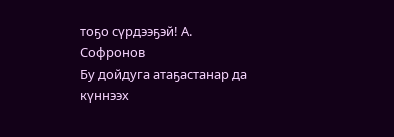тоҕо сүрдээҕэй! А. Софронов
Бу дойдуга атаҕастанар да күннээх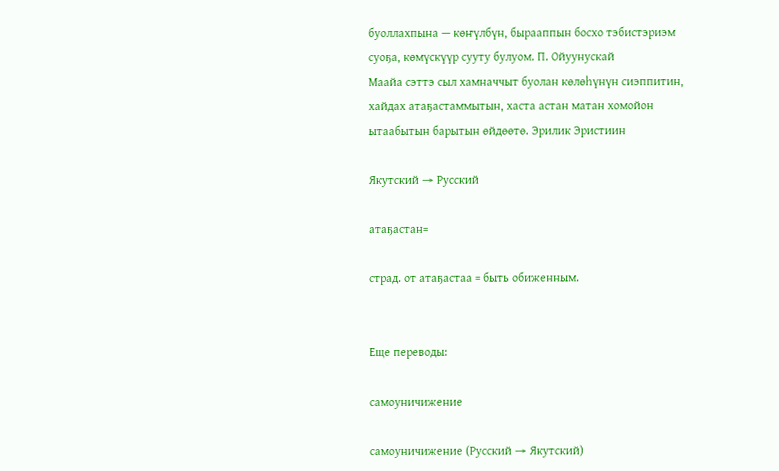буоллахпына — көҥүлбүн, бырааппын босхо тэбистэриэм суоҕа, көмүскүүр сууту булуом. П. Ойуунускай
Маайа сэттэ сыл хамначчыт буолан көлөһүнүн сиэппитин, хайдах атаҕастаммытын, хаста астан матан хомойон ытаабытын барытын өйдөөтө. Эрилик Эристиин

Якутский → Русский

атаҕастан=

страд. от атаҕастаа = быть обиженным.


Еще переводы:

самоуничижение

самоуничижение (Русский → Якутский)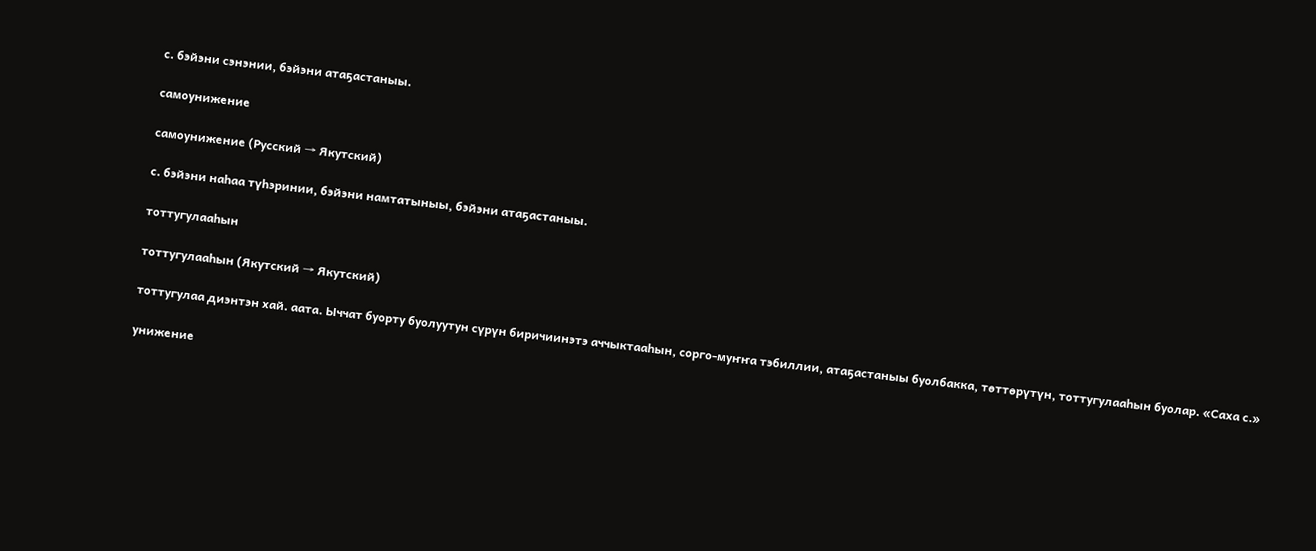с. бэйэни сэнэнии, бэйэни атаҕастаныы.

самоунижение

самоунижение (Русский → Якутский)

с. бэйэни наһаа түһэринии, бэйэни намтатыныы, бэйэни атаҕастаныы.

тоттугулааһын

тоттугулааһын (Якутский → Якутский)

тоттугулаа диэнтэн хай. аата. Ыччат буорту буолуутун сүрүн биричиинэтэ аччыктааһын, сорго-муҥҥа тэбиллии, атаҕастаныы буолбакка, төттөрүтүн, тоттугулааһын буолар. «Саха с.»

унижение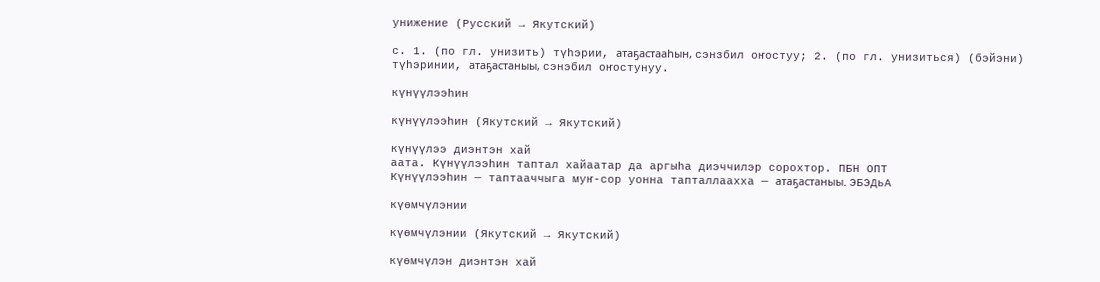унижение (Русский → Якутский)

с. 1. (по гл. унизить) түһэрии, атаҕастааһын, сэнзбил оҥостуу; 2. (по гл. унизиться) (бэйэни) түһэринии, атаҕастаныы, сэнэбил оҥостунуу.

күнүүлээһин

күнүүлээһин (Якутский → Якутский)

күнүүлээ диэнтэн хай
аата. Күнүүлээһин таптал хайаатар да аргыһа диэччилэр сорохтор. ПБН ОПТ
Күнүүлээһин — таптааччыга муҥ-сор уонна тапталлаахха — атаҕастаныы. ЭБЭДьА

күөмчүлэнии

күөмчүлэнии (Якутский → Якутский)

күөмчүлэн диэнтэн хай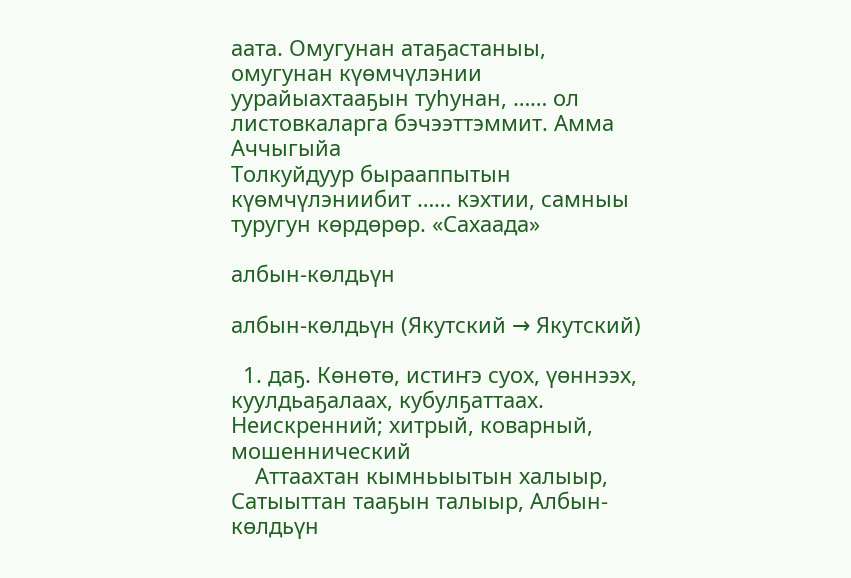аата. Омугунан атаҕастаныы, омугунан күөмчүлэнии уурайыахтааҕын туһунан, …… ол листовкаларга бэчээттэммит. Амма Аччыгыйа
Толкуйдуур бырааппытын күөмчүлэниибит …… кэхтии, самныы туругун көрдөрөр. «Сахаада»

албын-көлдьүн

албын-көлдьүн (Якутский → Якутский)

  1. даҕ. Көнөтө, истиҥэ суох, үөннээх, куулдьаҕалаах, кубулҕаттаах. Неискренний; хитрый, коварный, мошеннический
    Аттаахтан кымньыытын халыыр, Сатыыттан тааҕын талыыр, Албын-көлдьүн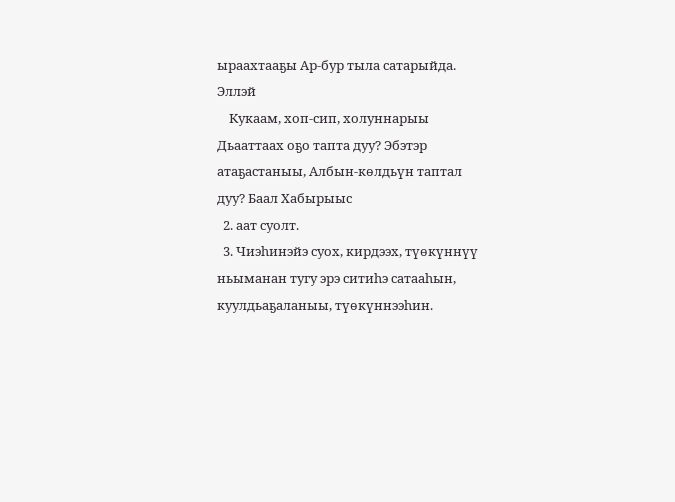ыраахтааҕы Ар-бур тыла сатарыйда. Эллэй
    Кукаам, хоп-сип, холуннарыы Дьааттаах оҕо тапта дуу? Эбэтэр атаҕастаныы, Албын-көлдьүн таптал дуу? Баал Хабырыыс
  2. аат суолт.
  3. Чиэһинэйэ суох, кирдээх, түөкүннүү ньыманан тугу эрэ ситиһэ сатааһын, куулдьаҕаланыы, түөкүннээһин.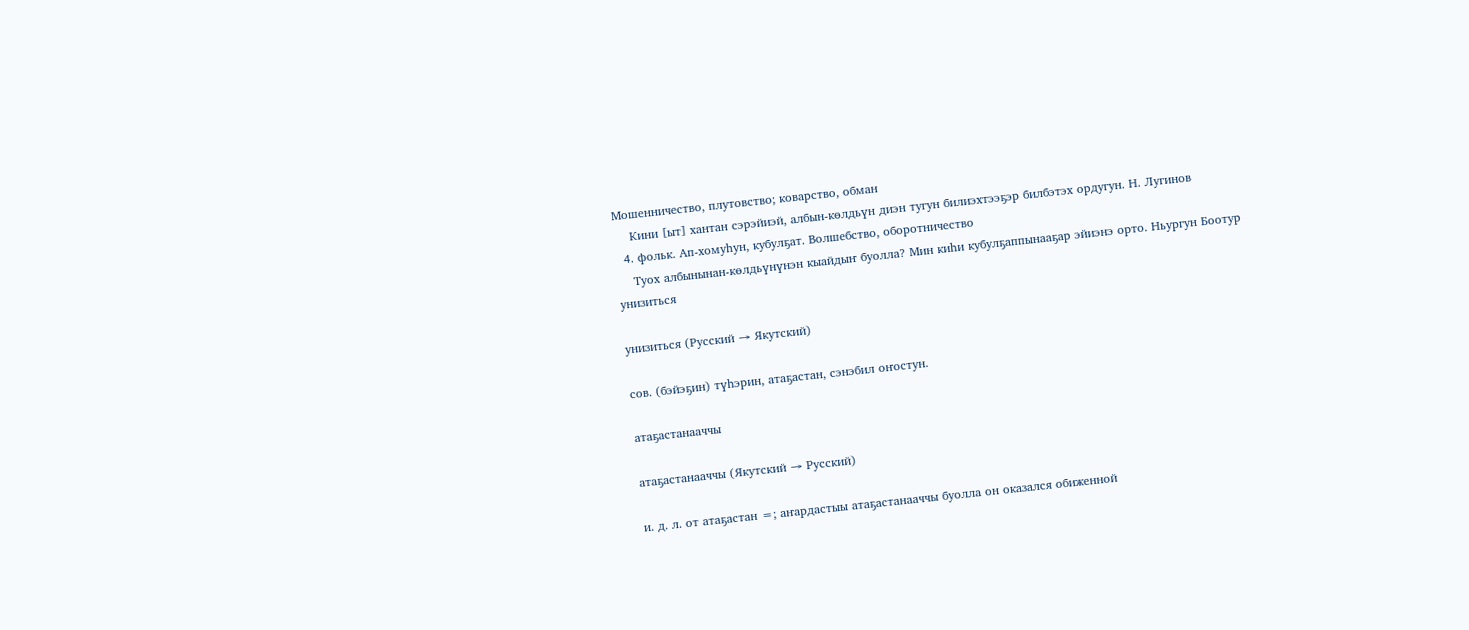Мошенничество, плутовство; коварство, обман
    Кини [ыт] хантан сэрэйиэй, албын-көлдьүн диэн тугун билиэхтээҕэр билбэтэх ордугун. Н. Лугинов
  4. фольк. Ап-хомуһун, кубулҕат. Волшебство, оборотничество
    Туох албынынан-көлдьүнүнэн кыайдыҥ буолла? Мин киһи кубулҕаппынааҕар эйиэнэ орто. Ньургун Боотур
унизиться

унизиться (Русский → Якутский)

сов. (бэйэҕин) түһэрин, атаҕастан, сэнэбил оҥостун.

атаҕастанааччы

атаҕастанааччы (Якутский → Русский)

и. д. л. от атаҕастан =; аҥардастыы атаҕастанааччы буолла он оказался обиженной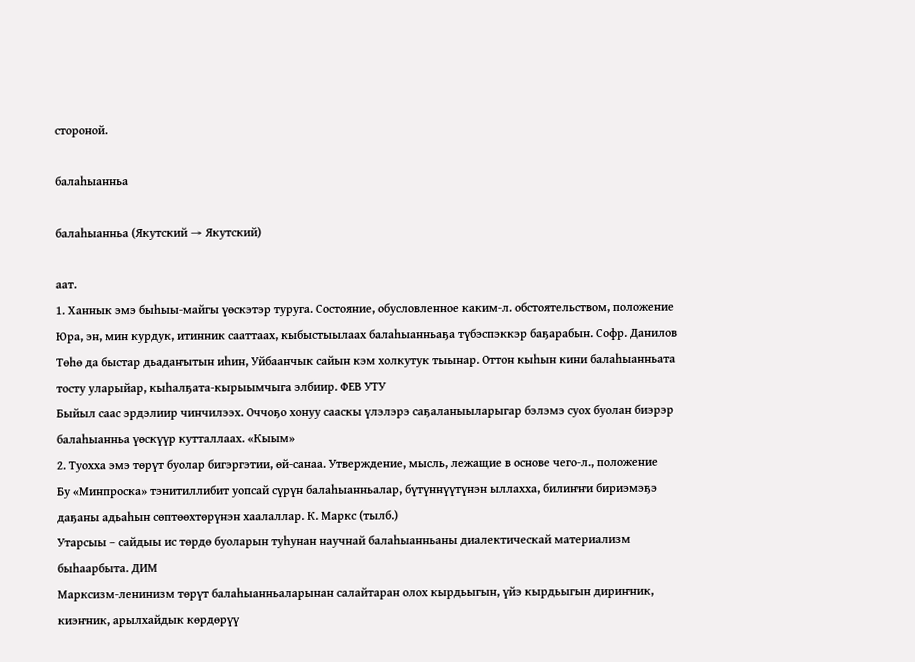стороной.

балаһыанньа

балаһыанньа (Якутский → Якутский)

аат.
1. Ханнык эмэ быһыы-майгы үөскэтэр туруга. Состояние, обусловленное каким-л. обстоятельством, положение
Юра, эн, мин курдук, итинник сааттаах, кыбыстыылаах балаһыанньаҕа түбэспэккэр баҕарабын. Софр. Данилов
Төһө да быстар дьадаҥытын иһин, Уйбаанчык сайын кэм холкутук тыынар. Оттон кыһын кини балаһыанньата тосту уларыйар, кыһалҕата-кырыымчыга элбиир. ФЕВ УТУ
Быйыл саас эрдэлиир чинчилээх. Оччоҕо хонуу сааскы үлэлэрэ саҕаланыыларыгар бэлэмэ суох буолан биэрэр балаһыанньа үөскүүр кутталлаах. «Кыым»
2. Туохха эмэ төрүт буолар бигэргэтии, өй-санаа. Утверждение, мысль, лежащие в основе чего-л., положение
Бу «Минпроска» тэнитиллибит уопсай сүрүн балаһыанньалар, бүтүннүүтүнэн ыллахха, билиҥҥи бириэмэҕэ даҕаны адьаһын сөптөөхтөрүнэн хаалаллар. К. Маркс (тылб.)
Утарсыы – сайдыы ис төрдө буоларын туһунан научнай балаһыанньаны диалектическай материализм быһаарбыта. ДИМ
Марксизм-ленинизм төрүт балаһыанньаларынан салайтаран олох кырдьыгын, үйэ кырдьыгын дириҥник, киэҥник, арылхайдык көрдөрүү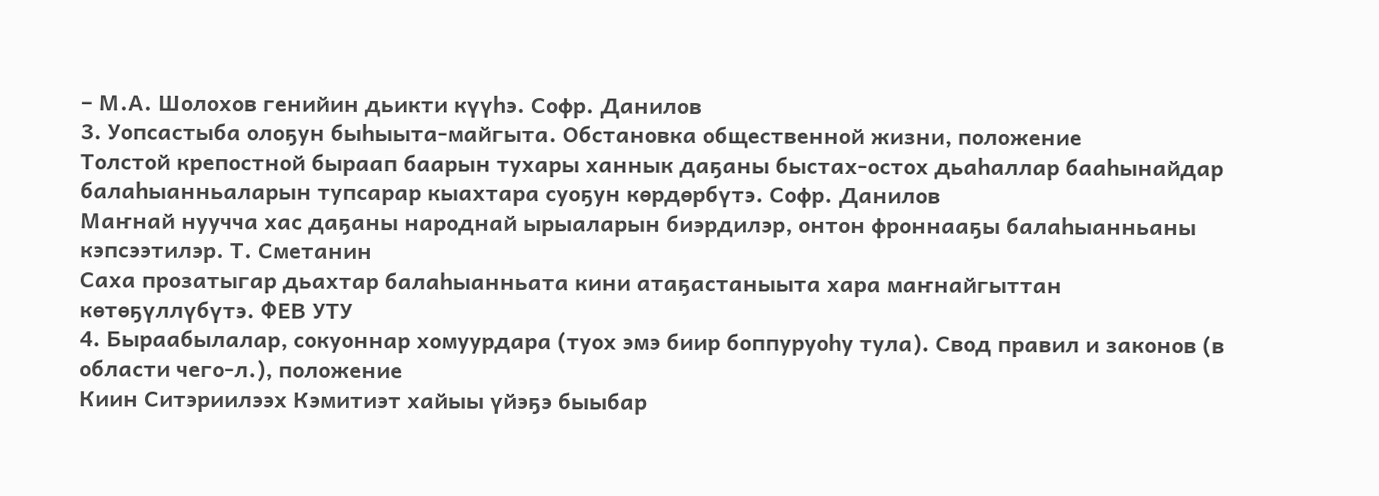– М.А. Шолохов генийин дьикти күүһэ. Софр. Данилов
3. Уопсастыба олоҕун быһыыта-майгыта. Обстановка общественной жизни, положение
Толстой крепостной быраап баарын тухары ханнык даҕаны быстах-остох дьаһаллар бааһынайдар балаһыанньаларын тупсарар кыахтара суоҕун көрдөрбүтэ. Софр. Данилов
Маҥнай нуучча хас даҕаны народнай ырыаларын биэрдилэр, онтон фроннааҕы балаһыанньаны кэпсээтилэр. Т. Сметанин
Саха прозатыгар дьахтар балаһыанньата кини атаҕастаныыта хара маҥнайгыттан көтөҕүллүбүтэ. ФЕВ УТУ
4. Быраабылалар, сокуоннар хомуурдара (туох эмэ биир боппуруоһу тула). Свод правил и законов (в области чего-л.), положение
Киин Ситэриилээх Кэмитиэт хайыы үйэҕэ быыбар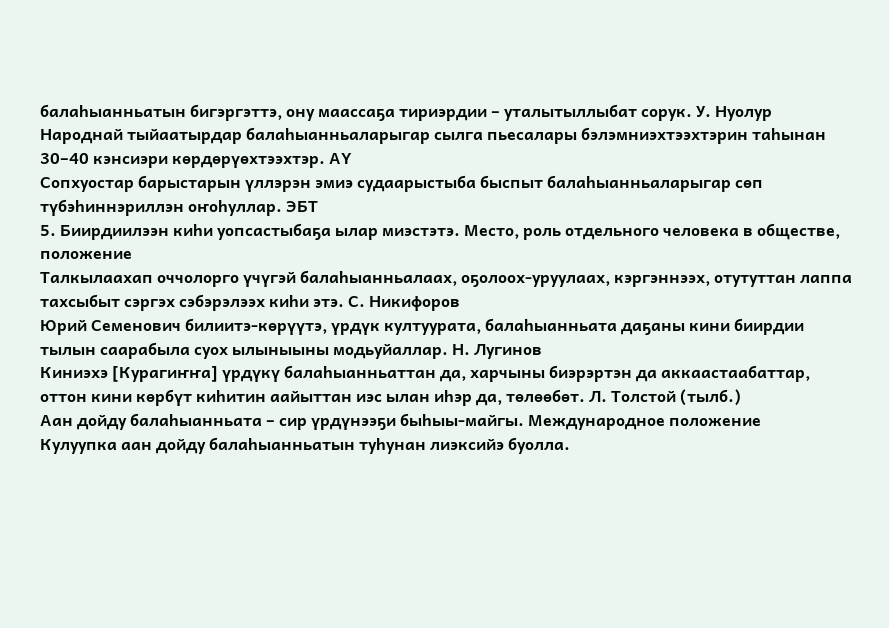балаһыанньатын бигэргэттэ, ону маассаҕа тириэрдии – уталытыллыбат сорук. У. Нуолур
Народнай тыйаатырдар балаһыанньаларыгар сылга пьесалары бэлэмниэхтээхтэрин таһынан 30–40 кэнсиэри көрдөрүөхтээхтэр. АҮ
Сопхуостар барыстарын үллэрэн эмиэ судаарыстыба быспыт балаһыанньаларыгар сөп түбэһиннэриллэн оҥоһуллар. ЭБТ
5. Биирдиилээн киһи уопсастыбаҕа ылар миэстэтэ. Место, роль отдельного человека в обществе, положение
Талкылаахап оччолорго үчүгэй балаһыанньалаах, оҕолоох-уруулаах, кэргэннээх, отутуттан лаппа тахсыбыт сэргэх сэбэрэлээх киһи этэ. С. Никифоров
Юрий Семенович билиитэ-көрүүтэ, үрдүк култуурата, балаһыанньата даҕаны кини биирдии тылын саарабыла суох ылыныыны модьуйаллар. Н. Лугинов
Киниэхэ [Курагиҥҥа] үрдүкү балаһыанньаттан да, харчыны биэрэртэн да аккаастаабаттар, оттон кини көрбүт киһитин аайыттан иэс ылан иһэр да, төлөөбөт. Л. Толстой (тылб.)
Аан дойду балаһыанньата – сир үрдүнээҕи быһыы-майгы. Международное положение
Кулуупка аан дойду балаһыанньатын туһунан лиэксийэ буолла.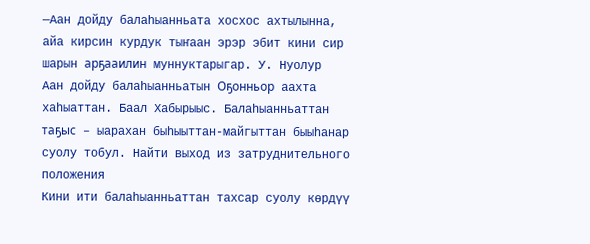—Аан дойду балаһыанньата хосхос ахтылынна, айа кирсин курдук тыҥаан эрэр эбит кини сир шарын арҕааилин муннуктарыгар. У. Нуолур
Аан дойду балаһыанньатын Оҕонньор аахта хаһыаттан. Баал Хабырыыс. Балаһыанньаттан таҕыс – ыарахан быһыыттан-майгыттан быыһанар суолу тобул. Найти выход из затруднительного положения
Кини ити балаһыанньаттан тахсар суолу көрдүү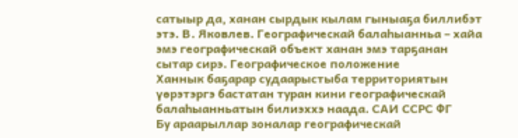сатыыр да, ханан сырдык кылам гыныаҕа биллибэт этэ. В. Яковлев. Географическай балаһыанньа – хайа эмэ географическай объект ханан эмэ тарҕанан сытар сирэ. Географическое положение
Ханнык баҕарар судаарыстыба территориятын үөрэтэргэ бастатан туран кини географическай балаһыанньатын билиэххэ наада. САИ ССРС ФГ
Бу араарыллар зоналар географическай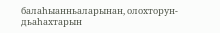балаһыанньаларынан, олохторун-дьаһахтарын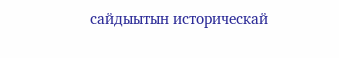сайдыытын историческай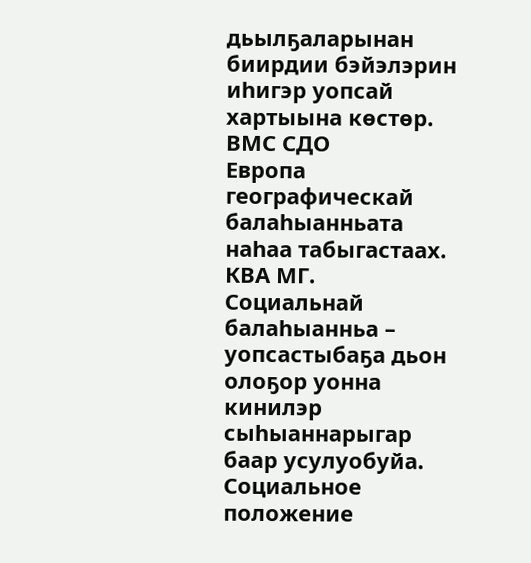дьылҕаларынан биирдии бэйэлэрин иһигэр уопсай хартыына көстөр. ВМС СДО
Европа географическай балаһыанньата наһаа табыгастаах. КВА МГ. Социальнай балаһыанньа – уопсастыбаҕа дьон олоҕор уонна кинилэр сыһыаннарыгар баар усулуобуйа. Социальное положение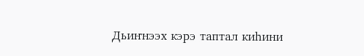Дьиҥнээх кэрэ таптал киһини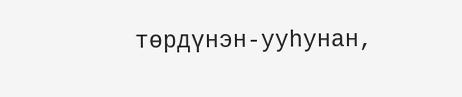төрдүнэн-ууһунан,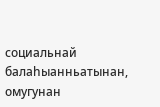социальнай балаһыанньатынан, омугунан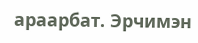араарбат. Эрчимэн